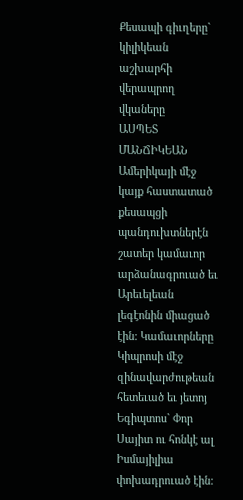Քեսապի գիւղերը` կիլիկեան աշխարհի վերապրող վկաները
ԱՍՊԵՏ ՄԱՆՃԻԿԵԱՆ
Ամերիկայի մէջ կայք հաստատած քեսապցի պանդուխտներէն շատեր կամաւոր արձանագրուած եւ Արեւելեան լեգէոնին միացած էին: Կամաւորները Կիպրոսի մէջ զինավարժութեան հետեւած եւ յետոյ Եգիպտոս` Փոր Սայիտ ու հոնկէ ալ Իսմայիլիա փոխադրուած էին: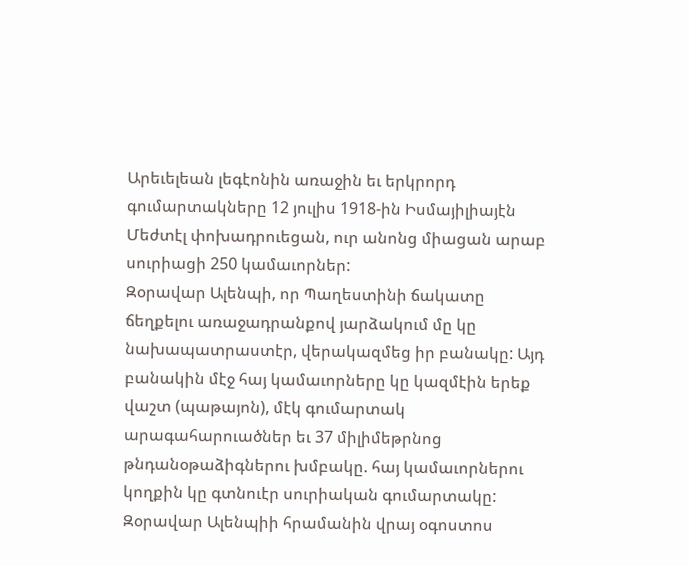Արեւելեան լեգէոնին առաջին եւ երկրորդ գումարտակները 12 յուլիս 1918-ին Իսմայիլիայէն Մեժտէլ փոխադրուեցան, ուր անոնց միացան արաբ սուրիացի 250 կամաւորներ:
Զօրավար Ալենպի, որ Պաղեստինի ճակատը ճեղքելու առաջադրանքով յարձակում մը կը նախապատրաստէր, վերակազմեց իր բանակը: Այդ բանակին մէջ հայ կամաւորները կը կազմէին երեք վաշտ (պաթայոն), մէկ գումարտակ արագահարուածներ եւ 37 միլիմեթրնոց թնդանօթաձիգներու խմբակը. հայ կամաւորներու կողքին կը գտնուէր սուրիական գումարտակը:
Զօրավար Ալենպիի հրամանին վրայ օգոստոս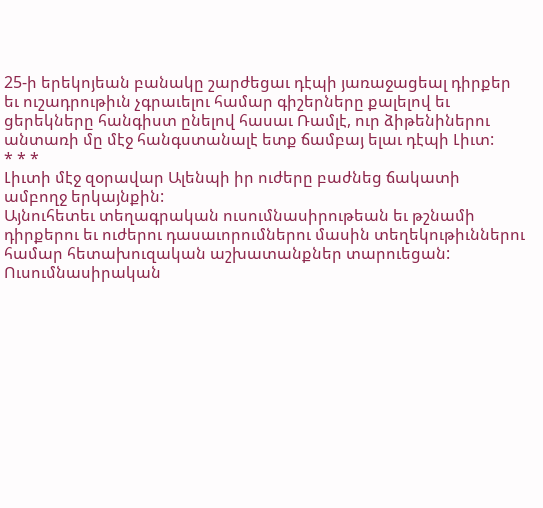25-ի երեկոյեան բանակը շարժեցաւ դէպի յառաջացեալ դիրքեր եւ ուշադրութիւն չգրաւելու համար գիշերները քալելով եւ ցերեկները հանգիստ ընելով հասաւ Ռամլէ, ուր ձիթենիներու անտառի մը մէջ հանգստանալէ ետք ճամբայ ելաւ դէպի Լիւտ:
* * *
Լիւտի մէջ զօրավար Ալենպի իր ուժերը բաժնեց ճակատի ամբողջ երկայնքին:
Այնուհետեւ տեղագրական ուսումնասիրութեան եւ թշնամի դիրքերու եւ ուժերու դասաւորումներու մասին տեղեկութիւններու համար հետախուզական աշխատանքներ տարուեցան:
Ուսումնասիրական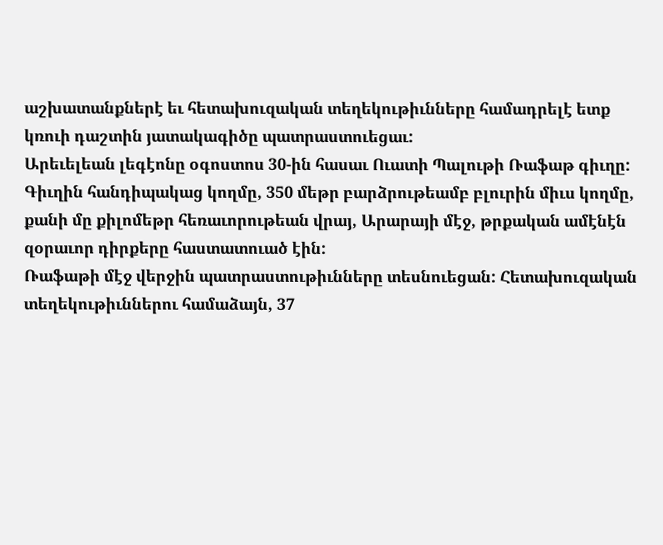աշխատանքներէ եւ հետախուզական տեղեկութիւնները համադրելէ ետք կռուի դաշտին յատակագիծը պատրաստուեցաւ:
Արեւելեան լեգէոնը օգոստոս 30-ին հասաւ Ուատի Պալութի Ռաֆաթ գիւղը: Գիւղին հանդիպակաց կողմը, 350 մեթր բարձրութեամբ բլուրին միւս կողմը, քանի մը քիլոմեթր հեռաւորութեան վրայ, Արարայի մէջ, թրքական ամէնէն զօրաւոր դիրքերը հաստատուած էին:
Ռաֆաթի մէջ վերջին պատրաստութիւնները տեսնուեցան: Հետախուզական տեղեկութիւններու համաձայն, 37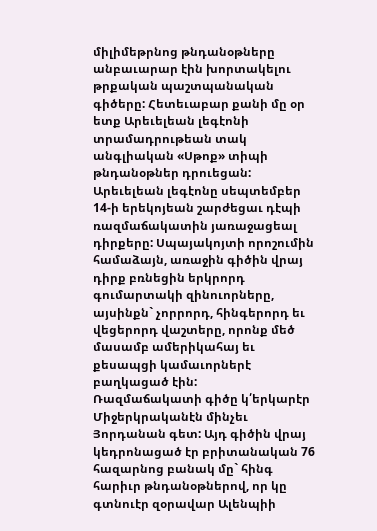միլիմեթրնոց թնդանօթները անբաւարար էին խորտակելու թրքական պաշտպանական գիծերը: Հետեւաբար քանի մը օր ետք Արեւելեան լեգէոնի տրամադրութեան տակ անգլիական «Սթոք» տիպի թնդանօթներ դրուեցան:
Արեւելեան լեգէոնը սեպտեմբեր 14-ի երեկոյեան շարժեցաւ դէպի ռազմաճակատին յառաջացեալ դիրքերը: Սպայակոյտի որոշումին համաձայն, առաջին գիծին վրայ դիրք բռնեցին երկրորդ գումարտակի զինուորները, այսինքն` չորրորդ, հինգերորդ եւ վեցերորդ վաշտերը, որոնք մեծ մասամբ ամերիկահայ եւ քեսապցի կամաւորներէ բաղկացած էին:
Ռազմաճակատի գիծը կ՛երկարէր Միջերկրականէն մինչեւ Յորդանան գետ: Այդ գիծին վրայ կեդրոնացած էր բրիտանական 76 հազարնոց բանակ մը` հինգ հարիւր թնդանօթներով, որ կը գտնուէր զօրավար Ալենպիի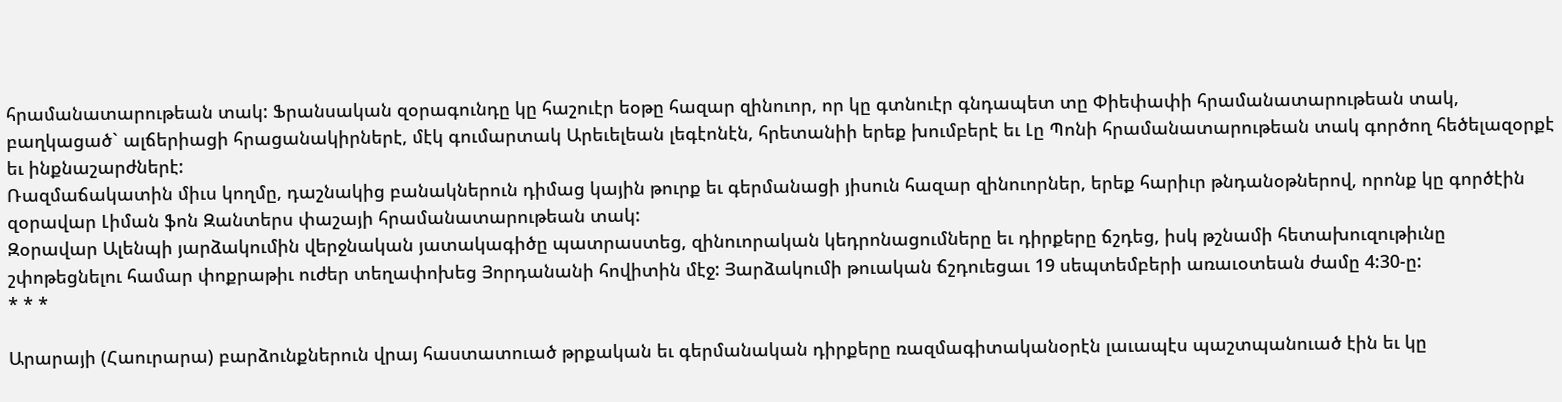հրամանատարութեան տակ: Ֆրանսական զօրագունդը կը հաշուէր եօթը հազար զինուոր, որ կը գտնուէր գնդապետ տը Փիեփափի հրամանատարութեան տակ, բաղկացած` ալճերիացի հրացանակիրներէ, մէկ գումարտակ Արեւելեան լեգէոնէն, հրետանիի երեք խումբերէ եւ Լը Պոնի հրամանատարութեան տակ գործող հեծելազօրքէ եւ ինքնաշարժներէ:
Ռազմաճակատին միւս կողմը, դաշնակից բանակներուն դիմաց կային թուրք եւ գերմանացի յիսուն հազար զինուորներ, երեք հարիւր թնդանօթներով, որոնք կը գործէին զօրավար Լիման ֆոն Զանտերս փաշայի հրամանատարութեան տակ:
Զօրավար Ալենպի յարձակումին վերջնական յատակագիծը պատրաստեց, զինուորական կեդրոնացումները եւ դիրքերը ճշդեց, իսկ թշնամի հետախուզութիւնը շփոթեցնելու համար փոքրաթիւ ուժեր տեղափոխեց Յորդանանի հովիտին մէջ: Յարձակումի թուական ճշդուեցաւ 19 սեպտեմբերի առաւօտեան ժամը 4:30-ը:
* * *

Արարայի (Հաուրարա) բարձունքներուն վրայ հաստատուած թրքական եւ գերմանական դիրքերը ռազմագիտականօրէն լաւապէս պաշտպանուած էին եւ կը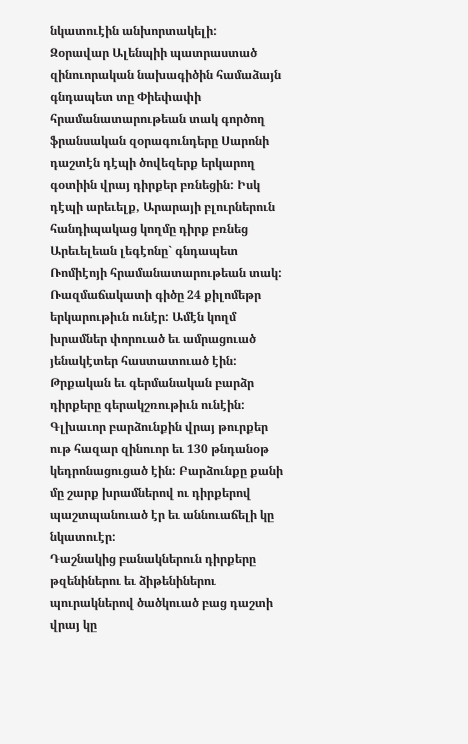նկատուէին անխորտակելի:
Զօրավար Ալենպիի պատրաստած զինուորական նախագիծին համաձայն գնդապետ տը Փիեփափի հրամանատարութեան տակ գործող ֆրանսական զօրագունդերը Սարոնի դաշտէն դէպի ծովեզերք երկարող գօտիին վրայ դիրքեր բռնեցին: Իսկ դէպի արեւելք, Արարայի բլուրներուն հանդիպակաց կողմը դիրք բռնեց Արեւելեան լեգէոնը` գնդապետ Ռոմիէոյի հրամանատարութեան տակ:
Ռազմաճակատի գիծը 24 քիլոմեթր երկարութիւն ունէր: Ամէն կողմ խրամներ փորուած եւ ամրացուած յենակէտեր հաստատուած էին:
Թրքական եւ գերմանական բարձր դիրքերը գերակշռութիւն ունէին: Գլխաւոր բարձունքին վրայ թուրքեր ութ հազար զինուոր եւ 130 թնդանօթ կեդրոնացուցած էին: Բարձունքը քանի մը շարք խրամներով ու դիրքերով պաշտպանուած էր եւ աննուաճելի կը նկատուէր:
Դաշնակից բանակներուն դիրքերը թզենիներու եւ ձիթենիներու պուրակներով ծածկուած բաց դաշտի վրայ կը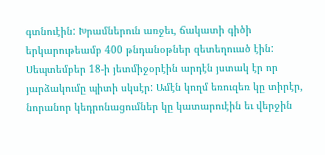գտնուէին: Խրամներուն առջեւ, ճակատի գիծի երկարութեամբ 400 թնդանօթներ զետեղուած էին:
Սեպտեմբեր 18-ի յետմիջօրէին արդէն յստակ էր որ յարձակումը պիտի սկսէր: Ամէն կողմ եռուզեռ կը տիրէր, նորանոր կեդրոնացումներ կը կատարուէին եւ վերջին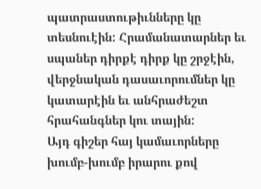պատրաստութիւնները կը տեսնուէին: Հրամանատարներ եւ սպաներ դիրքէ դիրք կը շրջէին, վերջնական դասաւորումներ կը կատարէին եւ անհրաժեշտ հրահանգներ կու տային:
Այդ գիշեր հայ կամաւորները խումբ-խումբ իրարու քով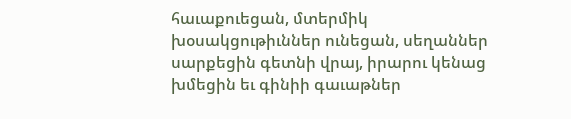հաւաքուեցան, մտերմիկ խօսակցութիւններ ունեցան, սեղաններ սարքեցին գետնի վրայ, իրարու կենաց խմեցին եւ գինիի գաւաթներ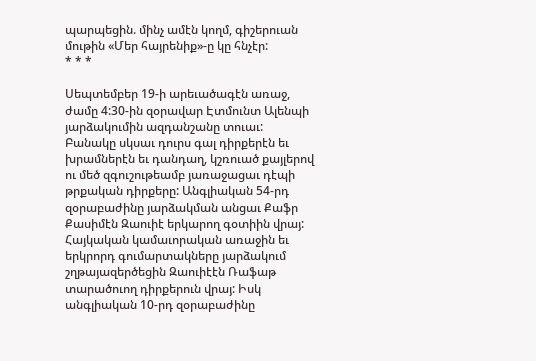պարպեցին. մինչ ամէն կողմ, գիշերուան մութին «Մեր հայրենիք»-ը կը հնչէր:
* * *

Սեպտեմբեր 19-ի արեւածագէն առաջ, ժամը 4:30-ին զօրավար Էտմունտ Ալենպի յարձակումին ազդանշանը տուաւ: Բանակը սկսաւ դուրս գալ դիրքերէն եւ խրամներէն եւ դանդաղ, կշռուած քայլերով ու մեծ զգուշութեամբ յառաջացաւ դէպի թրքական դիրքերը: Անգլիական 54-րդ զօրաբաժինը յարձակման անցաւ Քաֆր Քասիմէն Զաուիէ երկարող գօտիին վրայ: Հայկական կամաւորական առաջին եւ երկրորդ գումարտակները յարձակում շղթայազերծեցին Զաուիէէն Ռաֆաթ տարածուող դիրքերուն վրայ: Իսկ անգլիական 10-րդ զօրաբաժինը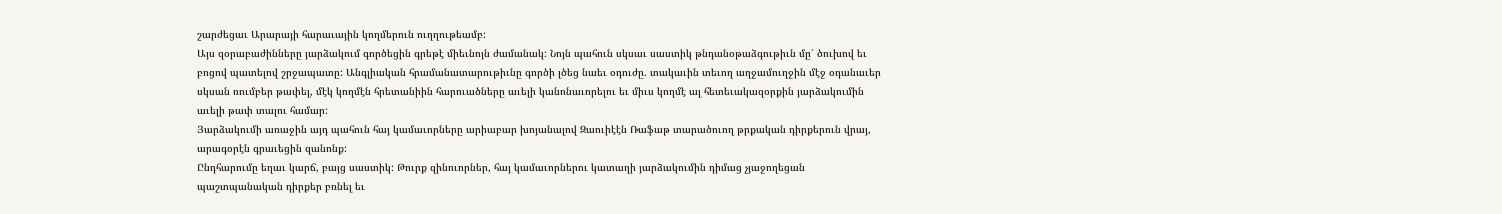շարժեցաւ Արարայի հարաւային կողմերուն ուղղութեամբ:
Այս զօրաբաժինները յարձակում գործեցին գրեթէ միեւնոյն ժամանակ: Նոյն պահուն սկսաւ սաստիկ թնդանօթաձգութիւն մը` ծուխով եւ բոցով պատելով շրջապատը: Անգլիական հրամանատարութիւնը գործի լծեց նաեւ օդուժը. տակաւին տեւող աղջամուղջին մէջ օդանաւեր սկսան ռումբեր թափել, մէկ կողմէն հրետանիին հարուածները աւելի կանոնաւորելու եւ միւս կողմէ ալ հետեւակազօրքին յարձակումին աւելի թափ տալու համար:
Յարձակումի առաջին այդ պահուն հայ կամաւորները արիաբար խոյանալով Զաուիէէն Ռաֆաթ տարածուող թրքական դիրքերուն վրայ, արագօրէն գրաւեցին զանոնք:
Ընդհարումը եղաւ կարճ, բայց սաստիկ: Թուրք զինուորներ, հայ կամաւորներու կատաղի յարձակումին դիմաց չյաջողեցան պաշտպանական դիրքեր բռնել եւ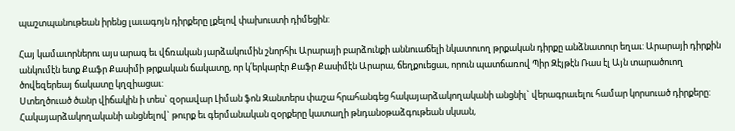պաշտպանութեան իրենց լաւագոյն դիրքերը լքելով փախուստի դիմեցին:

Հայ կամաւորներու այս արագ եւ վճռական յարձակումին շնորհիւ Արարայի բարձունքի աննուաճելի նկատուող թրքական դիրքը անձնատուր եղաւ: Արարայի դիրքին անկումէն ետք Քաֆր Քասիմի թրքական ճակատը, որ կ՛երկարէր Քաֆր Քասիմէն Արարա, ճեղքուեցաւ, որուն պատճառով Պիր Զէյթէն Ռաս էլ Այն տարածուող ծովեզերեայ ճակատը կղզիացաւ:
Ստեղծուած ծանր վիճակին ի տես` զօրավար Լիման ֆոն Զանտերս փաշա հրահանգեց հակայարձակողականի անցնիլ` վերագրաւելու համար կորսուած դիրքերը:
Հակայարձակողականի անցնելով` թուրք եւ գերմանական զօրքերը կատաղի թնդանօթաձգութեան սկսան,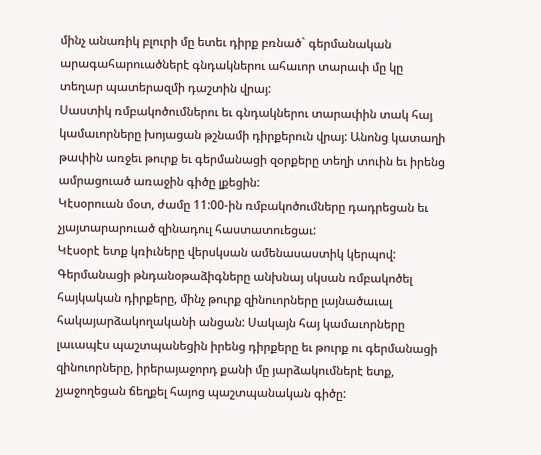մինչ անառիկ բլուրի մը ետեւ դիրք բռնած` գերմանական արագահարուածներէ գնդակներու ահաւոր տարափ մը կը տեղար պատերազմի դաշտին վրայ:
Սաստիկ ռմբակոծումներու եւ գնդակներու տարափին տակ հայ կամաւորները խոյացան թշնամի դիրքերուն վրայ: Անոնց կատաղի թափին առջեւ թուրք եւ գերմանացի զօրքերը տեղի տուին եւ իրենց ամրացուած առաջին գիծը լքեցին:
Կէսօրուան մօտ, ժամը 11:00-ին ռմբակոծումները դադրեցան եւ չյայտարարուած զինադուլ հաստատուեցաւ:
Կէսօրէ ետք կռիւները վերսկսան ամենասաստիկ կերպով: Գերմանացի թնդանօթաձիգները անխնայ սկսան ռմբակոծել հայկական դիրքերը, մինչ թուրք զինուորները լայնածաւալ հակայարձակողականի անցան: Սակայն հայ կամաւորները լաւապէս պաշտպանեցին իրենց դիրքերը եւ թուրք ու գերմանացի զինուորները, իրերայաջորդ քանի մը յարձակումներէ ետք, չյաջողեցան ճեղքել հայոց պաշտպանական գիծը: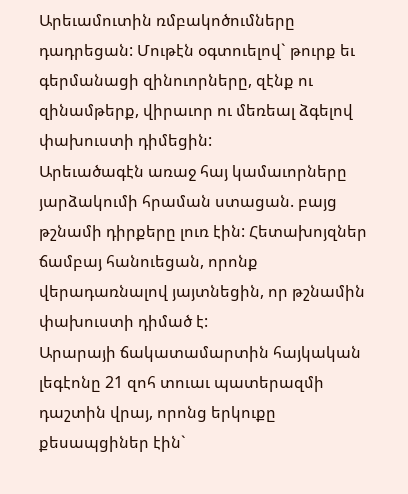Արեւամուտին ռմբակոծումները դադրեցան: Մութէն օգտուելով` թուրք եւ գերմանացի զինուորները, զէնք ու զինամթերք, վիրաւոր ու մեռեալ ձգելով փախուստի դիմեցին:
Արեւածագէն առաջ հայ կամաւորները յարձակումի հրաման ստացան. բայց թշնամի դիրքերը լուռ էին: Հետախոյզներ ճամբայ հանուեցան, որոնք վերադառնալով յայտնեցին, որ թշնամին փախուստի դիմած է:
Արարայի ճակատամարտին հայկական լեգէոնը 21 զոհ տուաւ պատերազմի դաշտին վրայ, որոնց երկուքը քեսապցիներ էին`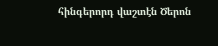հինգերորդ վաշտէն Ծերոն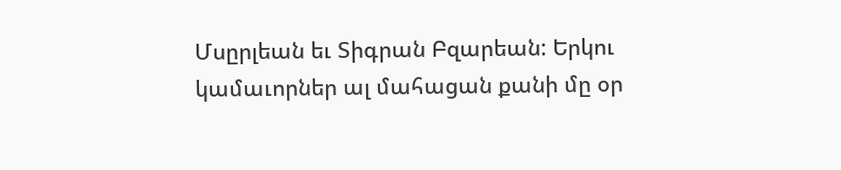Մսըրլեան եւ Տիգրան Բզարեան: Երկու կամաւորներ ալ մահացան քանի մը օր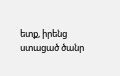ետք, իրենց ստացած ծանր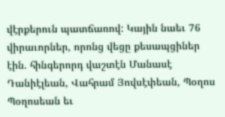վէրքերուն պատճառով: Կային նաեւ 76 վիրաւորներ, որոնց վեցը քեսապցիներ էին. հինգերորդ վաշտէն Մանասէ Դանիէլեան, Վահրամ Յովսէփեան, Պօղոս Պօղոսեան եւ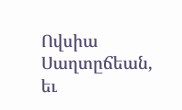Ովսիա Սաղտըճեան, եւ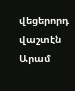վեցերորդ վաշտէն Արամ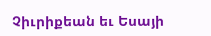Չիւրիքեան եւ Եսայի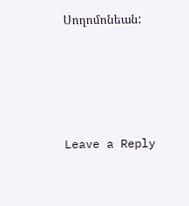Սողոմոնեան:




Leave a Reply